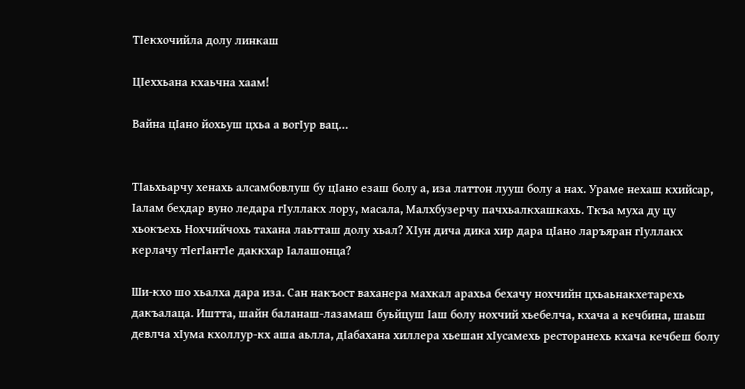ТIекхочийла долу линкаш

ЦIеххьана кхаьчна хаам!

Вайна цIано йохьуш цхьа а вогIур вац…


ТIаьхьарчу хенахь алсамбовлуш бу цIано езаш болу а, иза латтон лууш болу а нах. Ураме нехаш кхийсар, Iалам бехдар вуно ледара гIуллакх лору, масала, Малхбузерчу пачхьалкхашкахь. Ткъа муха ду цу хьокъехь Нохчийчохь тахана лаьтташ долу хьал? ХIун дича дика хир дара цIано ларъяран гIуллакх керлачу тIегIантIе даккхар Iалашонца?

Ши-кхо шо хьалха дара иза. Сан накъост ваханера махкал арахьа бехачу нохчийн цхьаьнакхетарехь дакъалаца. Иштта, шайн баланаш-лазамаш буьйцуш Iаш болу нохчий хьебелча, кхача а кечбина, шаьш девлча хIума кхоллур-кх аша аьлла, дIабахана хиллера хьешан хIусамехь ресторанехь кхача кечбеш болу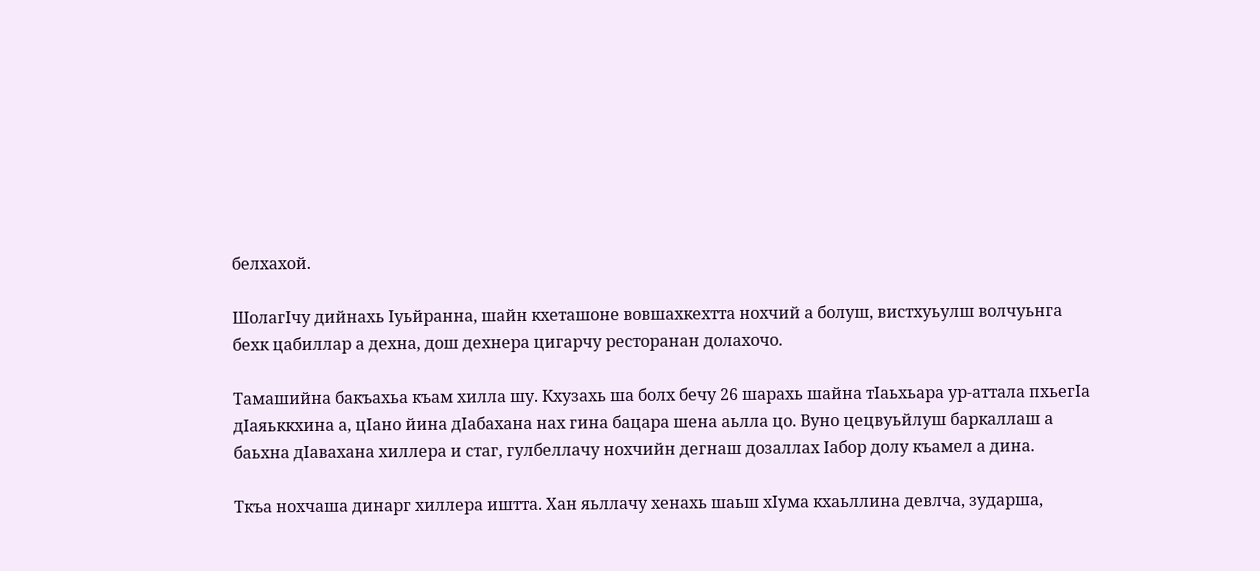белхахой.

ШолагIчу дийнахь Iуьйранна, шайн кхеташоне вовшахкехтта нохчий а болуш, вистхуьулш волчуьнга бехк цабиллар а дехна, дош дехнера цигарчу ресторанан долахочо.

Тамашийна бакъахьа къам хилла шу. Кхузахь ша болх бечу 26 шарахь шайна тIаьхьара ур-аттала пхьегIа дIаяьккхина а, цIано йина дIабахана нах гина бацара шена аьлла цо. Вуно цецвуьйлуш баркаллаш а баьхна дIавахана хиллера и стаг, гулбеллачу нохчийн дегнаш дозаллах Iабор долу къамел а дина.

Ткъа нохчаша динарг хиллера иштта. Хан яьллачу хенахь шаьш хIума кхаьллина девлча, зударша,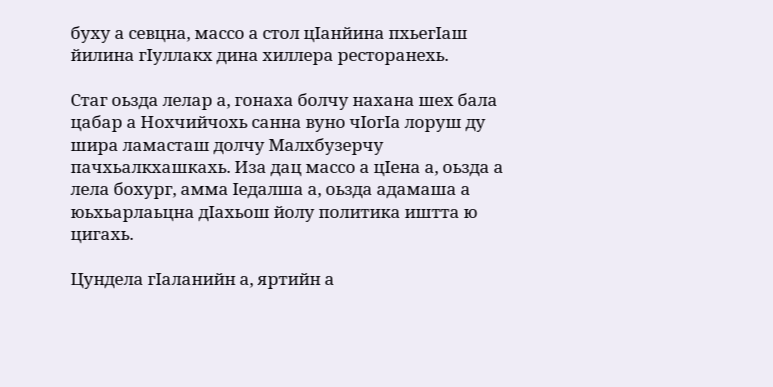буху а севцна, массо а стол цIанйина пхьегIаш йилина гIуллакх дина хиллера ресторанехь.

Стаг оьзда лелар а, гонаха болчу нахана шех бала цабар а Нохчийчохь санна вуно чIогIа лоруш ду шира ламасташ долчу Малхбузерчу пачхьалкхашкахь. Иза дац массо а цIена а, оьзда а лела бохург, амма Iедалша а, оьзда адамаша а юьхьарлаьцна дIахьош йолу политика иштта ю цигахь.

Цундела гIаланийн а, яртийн а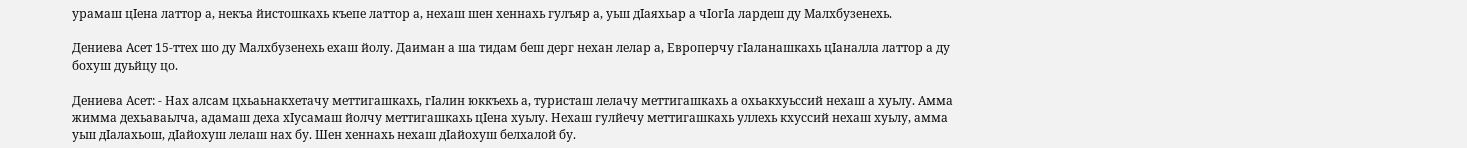урамаш цIена латтор а, некъа йистошкахь къепе латтор а, нехаш шен хеннахь гулъяр а, уьш дIаяхьар а чIогIа лардеш ду Малхбузенехь.

Дениева Асет 15-ттех шо ду Малхбузенехь ехаш йолу. Даиман а ша тидам беш дерг нехан лелар а, Европерчу гIаланашкахь цIаналла латтор а ду бохуш дуьйцу цо.

Дениева Асет: - Нах алсам цхьаьнакхетачу меттигашкахь, гIалин юккъехь а, туристаш лелачу меттигашкахь а охьакхуьссий нехаш а хуьлу. Амма жимма дехьаваьлча, адамаш деха хIусамаш йолчу меттигашкахь цIена хуьлу. Нехаш гулйечу меттигашкахь уллехь кхуссий нехаш хуьлу, амма уьш дIалахьош, дIайохуш лелаш нах бу. Шен хеннахь нехаш дIайохуш белхалой бу.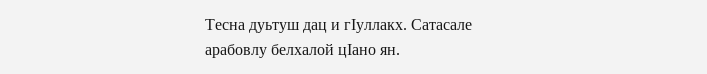Тесна дуьтуш дац и гIуллакх. Сатасале арабовлу белхалой цIано ян.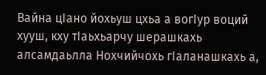Вайна цIано йохьуш цхьа а вогIур воций хууш, кху тIаьхьарчу шерашкахь алсамдаьлла Нохчийчохь гIаланашкахь а,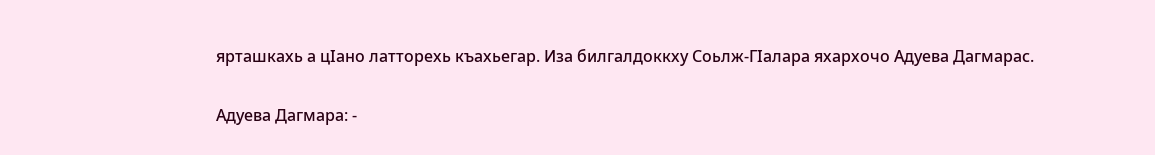ярташкахь а цIано латторехь къахьегар. Иза билгалдоккху Соьлж-ГIалара яхархочо Адуева Дагмарас.

Адуева Дагмара: -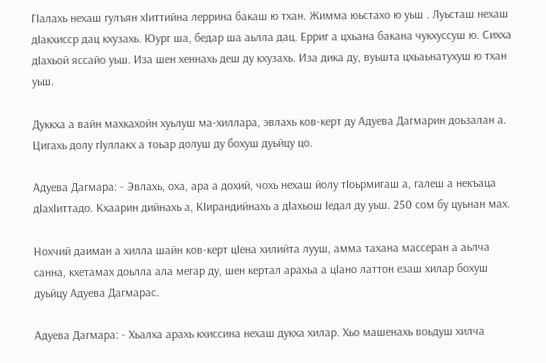ГIалахь нехаш гулъян хIиттийна леррина бакаш ю тхан. Жимма юьстахо ю уьш . Луьсташ нехаш дIакхисср дац кхузахь. Юург ша, бедар ша аьлла дац. Ерриг а цхьана бакана чукхуссуш ю. Сихха дIахьой яссайо уьш. Иза шен хеннахь деш ду кхузахь. Иза дика ду, вуьшта цхьаьнатухуш ю тхан уьш.

Дуккха а вайн махкахойн хуьлуш ма-хиллара, эвлахь ков-керт ду Адуева Дагмарин доьзалан а. Цигахь долу гIуллакх а тоьар долуш ду бохуш дуьйцу цо.

Адуева Дагмара: - Эвлахь, оха, ара а дохий, чохь нехаш йолу тIоьрмигаш а, галеш а некъаца дIахIиттадо. Кхаарин дийнахь а, КIирандийнахь а дIахьош Iедал ду уьш. 250 сом бу цуьнан мах.

Нохчий даиман а хилла шайн ков-керт цIена хилийта лууш, амма тахана массеран а аьлча санна, кхетамах доьлла ала мегар ду, шен кертал арахьа а цIано латтон езаш хилар бохуш дуьйцу Адуева Дагмарас.

Адуева Дагмара: - Хьалха арахь кхиссина нехаш дукха хилар. Хьо машенахь воьдуш хилча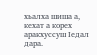хьалха шиша а, кехат а корех аракхуссуш Iедал дара.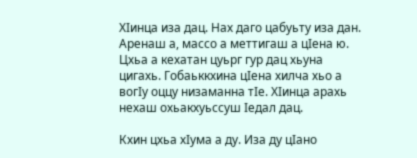ХIинца иза дац. Нах даго цабуьту иза дан. Аренаш а, массо а меттигаш а цIена ю. Цхьа а кехатан цуьрг гур дац хьуна цигахь. Гобаьккхина цIена хилча хьо а вогIу оццу низаманна тIе. ХIинца арахь нехаш охьакхуьссуш Iедал дац.

Кхин цхьа хIума а ду. Иза ду цIано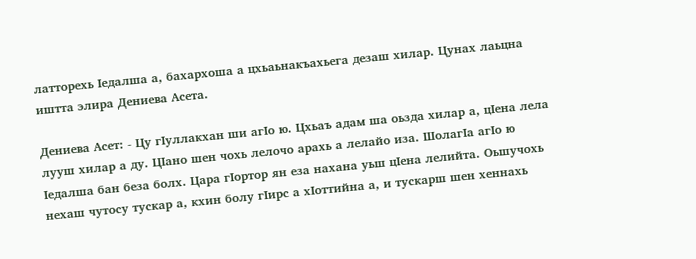латторехь Iедалша а, бахархоша а цхьаьнакъахьега дезаш хилар. Цунах лаьцна иштта элира Дениева Асета.

Дениева Асет: - Цу гIуллакхан ши агIо ю. Цхьаъ адам ша оьзда хилар а, цIена лела лууш хилар а ду. ЦIано шен чохь лелочо арахь а лелайо иза. ШолагIа агIо ю Iедалша бан беза болх. Цара гIортор ян еза нахана уьш цIена лелийта. Оьшучохь нехаш чутосу тускар а, кхин болу гIирс а хIоттийна а, и тускарш шен хеннахь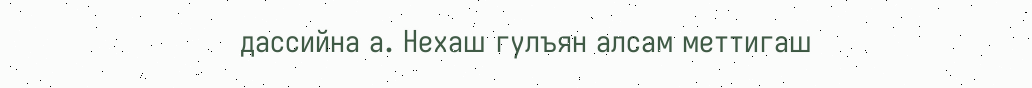дассийна а. Нехаш гулъян алсам меттигаш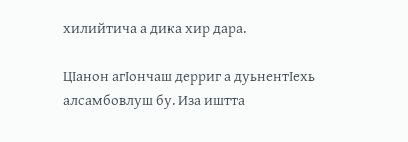хилийтича а дика хир дара.

ЦIанон агIончаш дерриг а дуьнентIехь алсамбовлуш бу. Иза иштта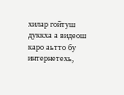хилар гойтуш дуккха а видеош каро аьтто бу интернетехь,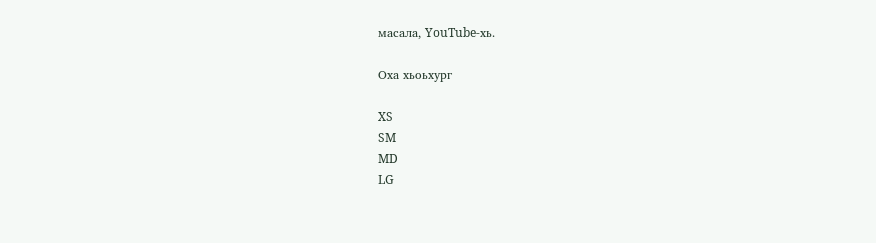масала, YouTube-хь.

Оха хьоьхург

XS
SM
MD
LG